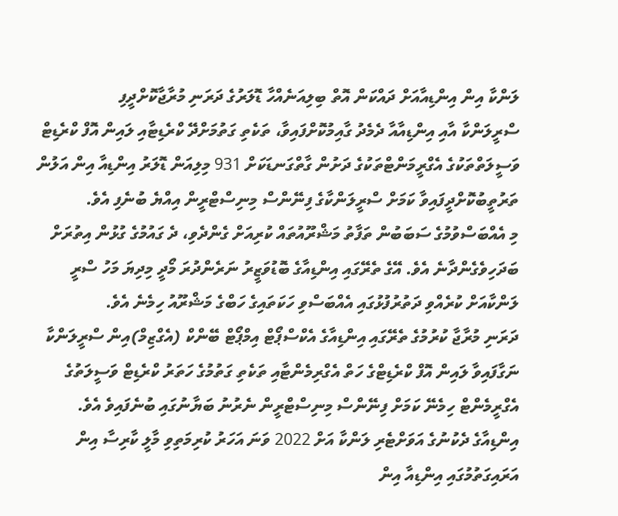ލަންކާ އިން އިންޑިއާއަށް ދައްކަން އޮތް ބިލިއަނެއްހާ ޑޮލަރުގެ ދަރަނި މުރާޖާކޮށްދީފި
ސްރީލަންކާ އާއި އިންޑިއާއާ ދެމެދު ގާއިމުކޮށްފައިވާ، ތަކެތި ގަތުމަށްދޭ ކްރެޑިޓާއި ލައިން އޮފް ކްރެޑިޓް ވަސީލަތްތަކުގެ އެގްރީމަންޓްތަކުގެ ދަށުން ގާތްގަނޑަކަށް 931 މިލިއަން ޑޮލަރު އިންޑިއާ އިން އަލުން ތަރުތީބުކޮށްދީފައިވާ ކަމަށް ސްރީލަންކާގެ ފިނޭންސް މިނިސްޓްރީން އިއްޔެ ބުނެފި އެވެ.
މި އެއްބަސްވުމުގެ ސަބަބުން ތަފާތު މަޝްރޫއުތައް ކުރިއަށް ގެންދެވި، ދެ ގައުމުގެ ގުޅުން އިތުރަށް ބަދަހިވެގެންދާނެ އެވެ. އޭގެ ތެރޭގައި އިންޑިއާގެ ބޮޑުވަޒީރު ނަރެންދުރަ މޯދީ މިދިޔަ މަހު ސްރީ ލަންކާއަށް ކުރެއްވި ދަތުރުފުޅުގައި އެއްބަސްވި ހަކަތައިގެ ހަބްގެ މަޝްރޫއު ހިމެނެ އެވެ.
ދަރަނި މުރާޖާ ކުރުމުގެ ތެރޭގައި އިންޑިއާގެ އެކްސްޕޯޓް އިމްޕޯޓް ބޭންކް (އެގްޒިމް)އިން ސްރީލަންކާ ނަގާފައިވާ ލައިން އޮފް ކްރެޑިޓްގެ ހަތް އެގްރިމެންޓާއި ތަކެތި ގަތުމުގެ ހަތަރު ކްރެޑިޓް ވަސީލަތުގެ އެގްރީމެންޓް ހިމެނޭ ކަމަށް ފިނޭންސް މިނިސްޓްރީން ނެރުނު ބަޔާނުގައި ބުނެފައިވެ އެވެ.
އިންޑިއާގެ ދެކުނުގެ އަވަށްޓެރި ލަންކާ އަށް 2022 ވަނަ އަހަރު ކުރިމަތިވި މާލީ ކާރިސާ އިން އަރައިގަތުމުގައި އިންޑިއާ އިން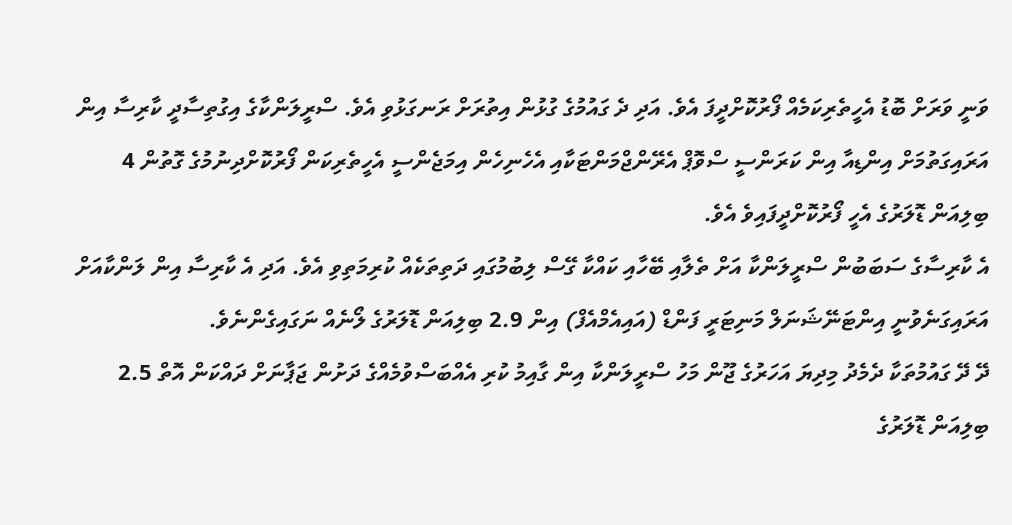ވަނީ ވަރަށް ބޮޑު އެހީތެރިކަމެއް ފޯރުކޮށްދީފަ އެވެ. އަދި ދެ ގައުމުގެ ގުޅުން އިތުރަށް ރަނގަޅުވި އެވެ. ސްރީލަންކާގެ އިގުތިސާދީ ކާރިސާ އިން އަރައިގަތުމަށް އިންޑިއާ އިން ކަރަންސީ ސްވޮޕް އެރޭންޖްމަންޓަކާއި އެހެނިހެން އިމަޖެންސީ އެހީތެރިކަން ފޯރުކޮށްދިނުމުގެ ގޮތުން 4 ބިލިއަން ޑޮލަރުގެ އެހީ ފޯރުކޮށްދީފައިވެ އެވެ.
އެ ކާރިސާގެ ސަބަބުން ސްރީލަންކާ އަށް ތެލާއި ބޭހާއި ކައްކާ ގޭސް ލިބުމުގައި ދަތިތަކެއް ކުރިމަތިވި އެވެ. އަދި އެ ކާރިސާ އިން ލަންކާއަށް އަރައިގަނެވުނީ އިންޓަނޭޝަނަލް މަނިޓަރީ ފަންޑް (އައިއެމްއެފް) އިން 2.9 ބިލިއަން ޑޮލަރުގެ ލޯނެއް ނަގައިގެންނެވެ.
ދޭ ދޭ ގައުމުތަކާ ދެމެދު މިދިޔަ އަހަރުގެ ޖޫން މަހު ސްރީލަންކާ އިން ގާއިމު ކުރި އެއްބަސްވުމެއްގެ ދަށުން ޖަޕާނަށް ދައްކަން އޮތް 2.5 ބިލިއަން ޑޮލަރުގެ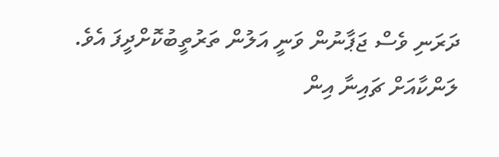ދަރަނި ވެސް ޖަޕާނުން ވަނީ އަލުން ތަރުތީބުކޮށްދީފަ އެވެ.
ލަންކާއަށް ޗައިނާ އިން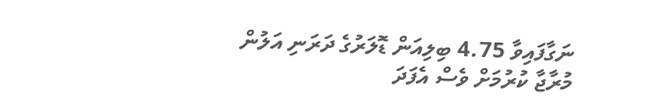ނަގާފައިވާ 4.75 ބިލިއަން ޑޮލަރުގެ ދަރަނި އަލުން މުރާޖާ ކުރުމަށް ވެސް އެފަދަ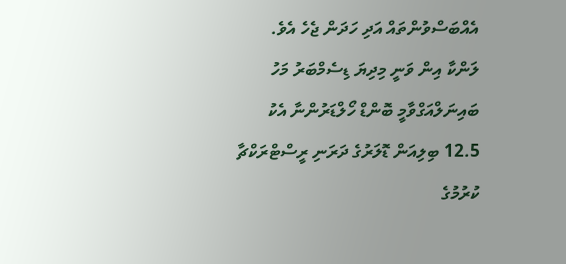އެއްބަސްވުންތައް އަދި ހަދަން ޖެހެ އެވެ.
ލަންކާ އިން ވަނީ މިދިޔަ ޑިސެމްބަރު މަހު ބައިނަލްއަގްވާމީ ބޮންޑް ހޯލްޑަރުންނާ އެކު 12.5 ބިލިއަން ޑޮލަރުގެ ދަރަނި ރީސްޓްރަކްޗާ ކުރުމުގެ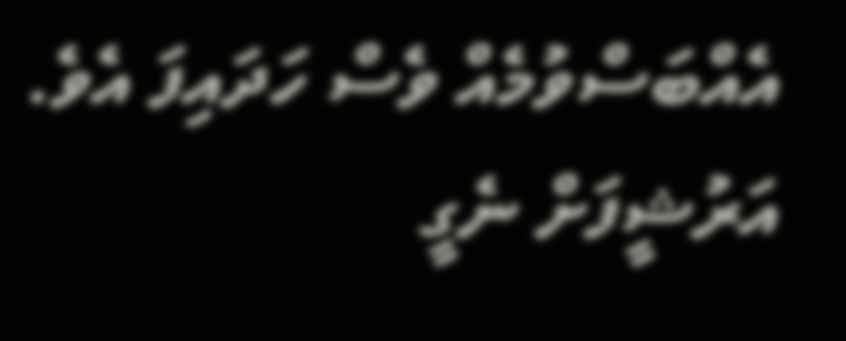އެއްބަސްވުމެއް ވެސް ހަދައިފަ އެވެ.
އަރުޝީފަށް ނެގީ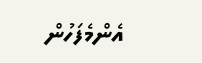އެންމެފަހުން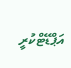އަޕްޑޭޓްކުރީ